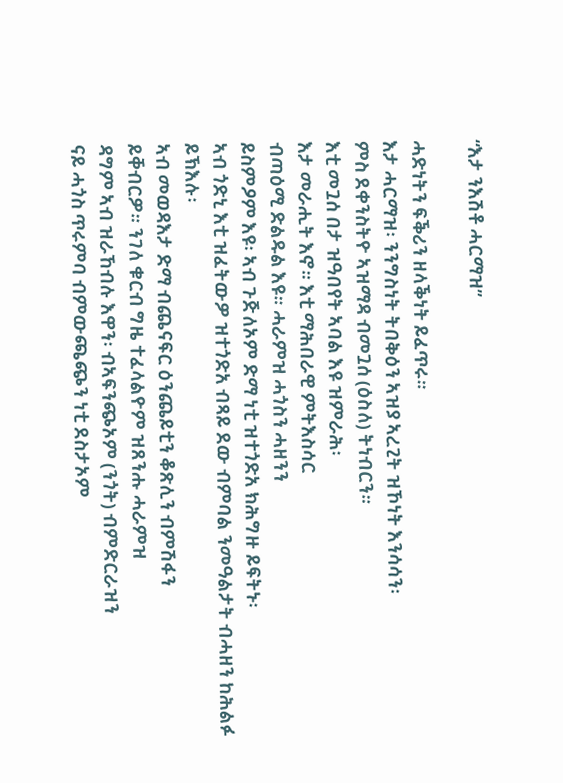“እታ ንእሽቶ ሓርማዝ”

ሓድነትን ፍቕሪን ዘላቕነት ይፈጥሩ።
እታ ሓርማዝ፡ ንንግስነት ትበቅዕን ኣዝያ ኣረጊት ዝኾነት እንሳሳን፡
ምስ ደቀንስትዮ ኣዝማዳ ብመጓሰ (ዕስለ) ትነብርን።
እቲ መጓሰ በታ ዝዓበየት ኣባል እዩ ዝምራሕ፡
እታ መራሒት እኖ። እቲ ማሕበራዊ ምትእስሳር
ብጣዕሚ ድልዱል እዩ። ሓራምዝ ሓጎስን ሓዘንን
ይስምዖም እዩ፡ ኣብ ጉጅለኦም ድማ ነቲ ዝተጎድአ ክሕግዙ ይፍትኑ፡
ኣብ ጎድኒ እቲ ዝፈትውዎ ዝተጎድአ ብጻይ ደው ብምባል ንመዓልታት ብሓዘን ከሕልፉ ይኽእሉ፡
ኣብ መወዳእታ ድማ ብጨናፍር ዕንጨይቲን ቆጽሊን ብምሽፋን
ይቐብርዎ። ንገለ ቁርብ ግዜ ተፈላልዮም ዝጸንሑ ሓራምዝ
ዳግም ኣብ ዝራኸብሉ እዋን፡ ብኣፍንጭኦም (ንጎት) ብምድርራዝን
ናይ ሓጎስ ጥሩምባ ብምውጫጭን ነቲ ደስታኦም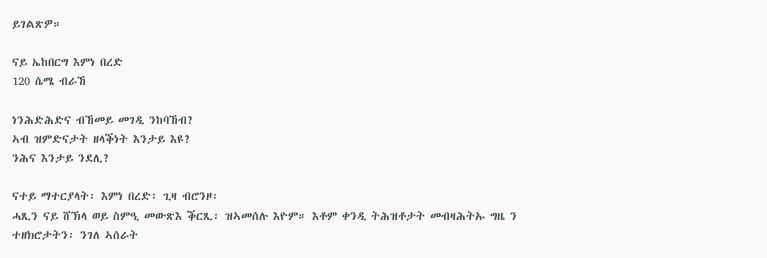ይገልጽዎ።

ናይ ኤከበርግ እምነ በረድ
120 ሴሜ ብራኸ

ነንሕድሕድና ብኸመይ መገዲ ንከባኸብ?
ኣብ ዝምድናታት ዘላቕነት እንታይ እዩ?
ንሕና እንታይ ንደሊ?

ናተይ ማተርያላት፡ እምነ በረድ፡ ጊዛ ብሮንዞ፡
ሓጺን ናይ ሸኽላ ወይ ስምዒ መውጽእ ቕርጺ፡ ዝኣመሰሉ እዮም። እቶም ቀንዲ ትሕዝቶታት መብዛሕትኡ ግዜ ን
ተዘክሮታትን፡ ንገለ ኣሰራት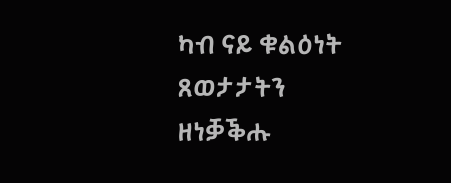ካብ ናይ ቁልዕነት ጸወታታትን ዘነቓቕሑ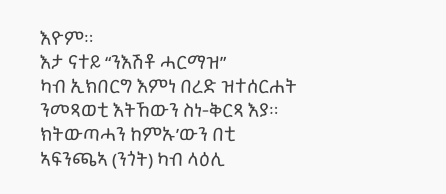እዮም።
እታ ናተይ “ንእሽቶ ሓርማዝ”
ካብ ኢክበርግ እምነ በረድ ዝተሰርሐት ንመጻወቲ እትኸውን ስነ-ቅርጻ እያ።
ክትውጣሓን ከምኡ’ውን በቲ ኣፍንጫኣ (ንጎት) ካብ ላዕሊ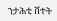ንታሕቲ ሸተት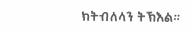ክትብለላን ትኽእል።